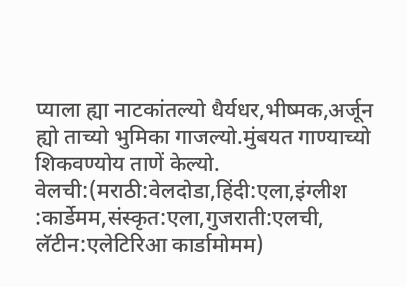प्याला ह्या नाटकांतल्यो धैर्यधर,भीष्मक,अर्जून ह्यो ताच्यो भुमिका गाजल्यो.मुंबयत गाण्याच्यो शिकवण्योय ताणें केल्यो.
वेलची:(मराठी:वेलदोडा,हिंदी:एला,इंग्लीश :कार्डेमम,संस्कृत:एला,गुजराती:एलची, लॅटीन:एलेटिरिआ कार्डामोमम)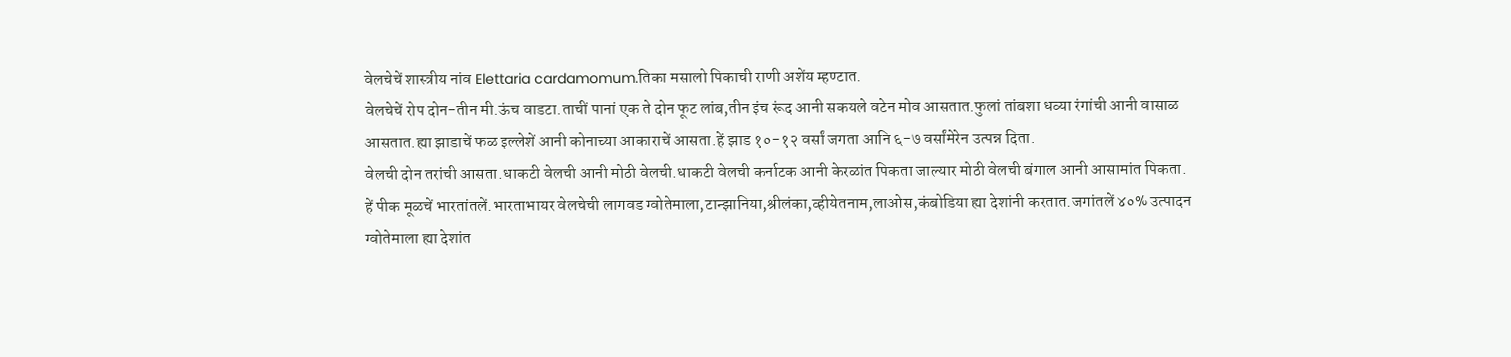वेलचेचें शास्त्रीय नांव Elettaria cardamomum.तिका मसालो पिकाची राणी अशेंय म्हण्टात.
वेलचेचें रोप दोन-तीन मी.ऊंच वाडटा.ताचीं पानां एक ते दोन फूट लांब,तीन इंच रूंद आनी सकयले वटेन मोव आसतात.फुलां तांबशा धव्या रंगांची आनी वासाळ आसतात.ह्या झाडाचें फळ इल्लेशें आनी कोनाच्या आकाराचें आसता.हें झाड १०-१२ वर्सां जगता आनि ६-७ वर्सांमेरेन उत्पन्न दिता.
वेलची दोन तरांची आसता.धाकटी वेलची आनी मोठी वेलची.धाकटी वेलची कर्नाटक आनी केरळांत पिकता जाल्यार मोठी वेलची बंगाल आनी आसामांत पिकता.
हें पीक मूळचें भारतांतलें.भारताभायर वेलचेची लागवड ग्वोतेमाला,टान्झानिया,श्रीलंका,व्हीयेतनाम,लाओस,कंबोडिया ह्या देशांनी करतात.जगांतलें ४०% उत्पादन ग्वोतेमाला ह्या देशांत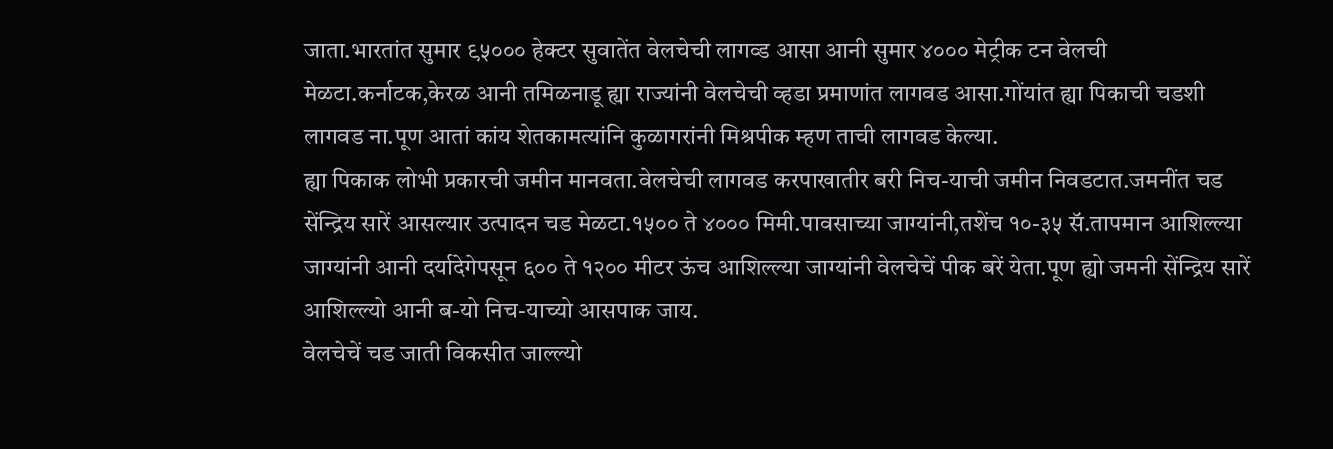जाता.भारतांत सुमार ९५००० हेक्टर सुवातेंत वेलचेची लागव्ड आसा आनी सुमार ४००० मेट्रीक टन वेलची मेळटा.कर्नाटक,केरळ आनी तमिळनाडू ह्या राज्यांनी वेलचेची व्हडा प्रमाणांत लागवड आसा.गोंयांत ह्या पिकाची चडशी लागवड ना.पूण आतां कांय शेतकामत्यांनि कुळागरांनी मिश्रपीक म्हण ताची लागवड केल्या.
ह्या पिकाक लोभी प्रकारची जमीन मानवता.वेलचेची लागवड करपाखातीर बरी निच-याची जमीन निवडटात.जमनींत चड सेंन्द्रिय सारें आसल्यार उत्पादन चड मेळटा.१५०० ते ४००० मिमी.पावसाच्या जाग्यांनी,तशेंच १०-३५ सॅ.तापमान आशिल्ल्या जाग्यांनी आनी दर्यादेगेपसून ६०० ते १२०० मीटर ऊंच आशिल्ल्या जाग्यांनी वेलचेचें पीक बरें येता.पूण ह्यो जमनी सेंन्द्रिय सारें आशिल्ल्यो आनी ब-यो निच-याच्यो आसपाक जाय.
वेलचेचें चड जाती विकसीत जाल्ल्यो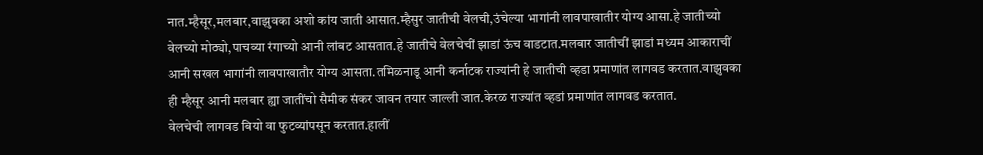नात.म्हैसूर,मलबार,वाझुवका अशो कांय जाती आसात.म्हैसुर जातीची वेलची,उंचेल्या भागांनी लावपाखातीर योग्य आसा.हे जातीच्यो वेलच्यो मोठ्यो,पाचव्या रंगाच्यो आनी लांबट आसतात.हे जातीचे वेलचेचीं झाडां ऊंच वाडटात.मलबार जातीचीं झाडां मध्यम आकाराचीं आनी सखल भागांनी लावपाखातौर योग्य आसता.तमिळनाडू आनी कर्नाटक राज्यांनी हे जातीची व्हडा प्रमाणांत लागवड करतात.वाझुवका ही म्हैसूर आनी मलबार ह्या जातींचो सैमीक संकर जावन तयार जाल्ली जात.केरळ राज्यांत व्हडां प्रमाणांत लागवड करतात.
वेलचेची लागवड बियो वा फुटव्यांपसून करतात.हालीं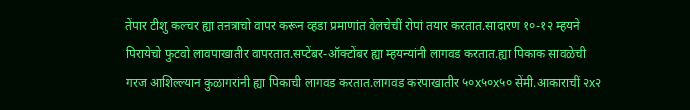तेंपार टीशु कल्चर ह्या तऩत्राचो वापर करून व्हडा प्रमाणांत वेलचेचीं रोपां तयार करतात.सादारण १०-१२ म्हयने पिरायेचो फुटवो लावपाखातीर वापरतात.सप्टेंबर-ऑक्टोंबर ह्या म्हयन्यांनी लागवड करतात.ह्या पिकाक सावळेची गरज आशिल्ल्यान कुळागरांनी ह्या पिकाची लागवड करतात.लागवड करपाखातीर ५०x५०x५० सेंमी.आकाराचीं २x२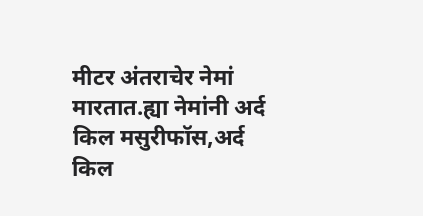मीटर अंतराचेर नेमां मारतात.ह्या नेमांनी अर्द किल मसुरीफॉस,अर्द किल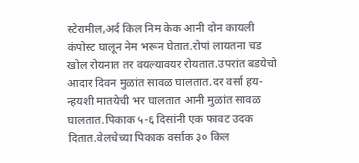स्टेरामील,अर्द किल निम केक आनी दोन कायली कंपोस्ट घालून नेम भरून घेतात.रोपां लायतना चड खोल रोयनात तर वयल्यावयर रोयतात.उपरांत बडयेचो आदार दिवन मुळांत सावळ घालतात.दर वर्सा हय-न्हयशी मातयेची भर घालतात आनी मुळांत सावळ घालतात.पिकाक ५-६ दिसांनी एक फावट उदक दितात.वेलचेच्या पिकाक वर्साक ३० किल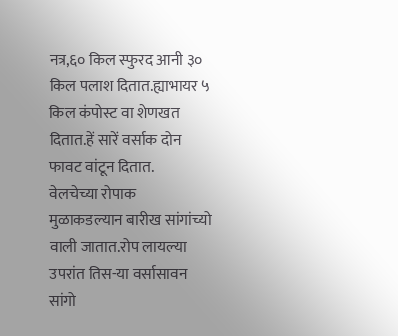नत्र,६० किल स्फुरद आनी ३० किल पलाश दितात.ह्याभायर ५ किल कंपोस्ट वा शेणखत दितात.हें सारें वर्साक दोन फावट वांटून दितात.
वेलचेच्या रोपाक मुळाकडल्यान बारीख सांगांच्यो वाली जातात.रोप लायल्या उपरांत तिस-या वर्सासावन सांगो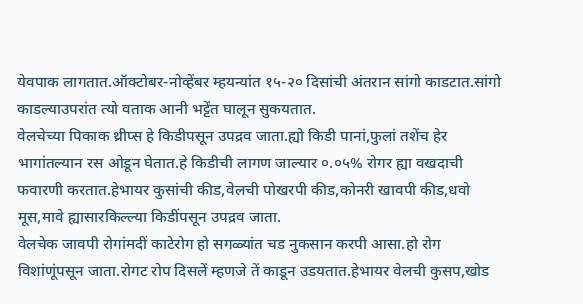येवपाक लागतात.ऑक्टोबर-नोव्हेंबर म्हयन्यांत १५-२० दिसांची अंतरान सांगो काडटात.सांगो काडल्याउपरांत त्यो वताक आनी भट्टेंत घालून सुकयतात.
वेलचेच्या पिकाक थ्रीप्स हे किडीपसून उपद्रव जाता.ह्यो किडी पानां,फुलां तशेंच हेर भागांतल्यान रस ओडून घेतात.हे किडीची लागण जाल्यार ०.०५% रोगर ह्या वखदाची फवारणी करतात.हेभायर कुसांची कीड,वेलची पोखरपी कीड,कोनरी खावपी कीड,धवो मूस,मावे ह्यासारकिल्ल्या किडींपसून उपद्रव जाता.
वेलचेक जावपी रोगांमदीं काटेरोग हो सगळ्यांत चड नुकसान करपी आसा.हो रोग विशांणूंपसून जाता.रोगट रोप दिसलें म्हणजे तें काडून उडयतात.हेभायर वेलची कुसप,खोड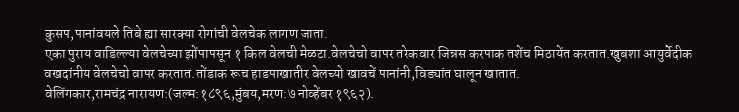कुसप,पानांवयले तिबे ह्या सारक्या रोगांची वेलचेक लागण जाता.
एका पुराय वाडिल्ल्या वेलचेच्या झोंपापसून १ किल वेलची मेळटा.वेलचेचो वापर तरेकवार जिन्नस करपाक तशेंच मिठायेंत करतात.खुबशा आयुर्वेदीक वखदांनीय वेलचेचो वापर करतात.तोंडाक रूच हाडपाखातीर वेलच्यो खावचें पानांनी,विड्यांत घालून खातात.
वेलिंगकार,रामचंद्र नारायण:(जल्म:१८९६,मुंबय,मरण:७ नोव्हेंबर १९६२).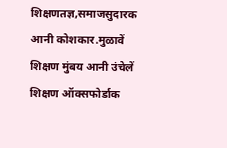शिक्षणतज्ञ,समाजसुदारक आनी कोशकार.मुळावें शिक्षण मुंबय आनी उंचेलें शिक्षण ऑक्सफोर्डाक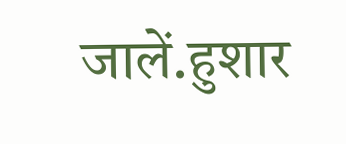जालें.हुशार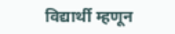विद्यार्थी म्हणून